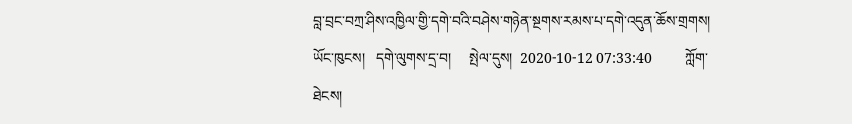བླ་བྲང་བཀྲ་ཤིས་འཁྱིལ་གྱི་དགེ་བའི་བཤེས་གཉེན་སྔགས་རམས་པ་དགེ་འདུན་ཆོས་གྲགས།
ཡོང་ཁུངས།   དགེ་ལུགས་དྲ་བ།     སྤེལ་དུས།  2020-10-12 07:33:40         ཀློག་ཐེངས།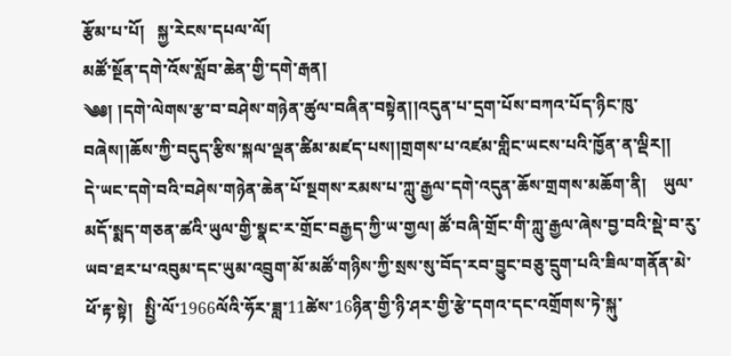རྩོམ་པ་པོ།   སྐྱ་རེངས་དཔལ་ལོ།
མཚོ་སྔོན་དགེ་འོས་སློབ་ཆེན་གྱི་དགེ་རྒན།
༄༅། །དགེ་ལེགས་རྩ་བ་བཤེས་གཉེན་ཚུལ་བཞིན་བསྟེན།།འདུན་པ་དྲག་པོས་བཀའ་པོད་ཉིང་ཁུ་བཞེས།།ཆོས་ཀྱི་བདུད་རྩིས་སྐལ་ལྡན་ཚིམ་མཛད་པས།།གྲགས་པ་འཛམ་གླིང་ཡངས་པའི་ཁྱོན་ན་ལྡིར།།
དེ་ཡང་དགེ་བའི་བཤེས་གཉེན་ཆེན་པོ་སྔགས་རམས་པ་ཀླུ་རྒྱལ་དགེ་འདུན་ཆོས་གྲགས་མཆོག་ནི།    ཡུལ་མདོ་སྨད་གཅན་ཚའི་ཡུལ་གྱི་སྣང་ར་གྲོང་བརྒྱད་ཀྱི་ཡ་གྱལ། ཚོ་བཞི་གྲོང་གི་ཀླུ་རྒྱལ་ཞེས་བྱ་བའི་སྡེ་བ་རུ་ཡབ་ཐར་པ་འབུམ་དང་ཡུམ་འབྲུག་མོ་མཚོ་གཉིས་ཀྱི་སྲས་སུ་བོད་རབ་བྱུང་བཅུ་དྲུག་པའི་ཟིལ་གནོན་མེ་ཕོ་རྟ་སྟེ།   སྤྱི་ལོ་1966ལོའི་ཧོར་ཟླ་11ཚེས་16ཉིན་གྱི་ཉི་ཤར་གྱི་རྩེ་དགའ་དང་འགྲོགས་ཏེ་སྐུ་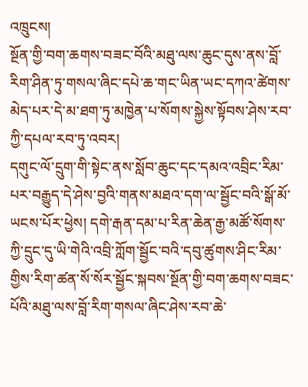འཁྲུངས།
སྔོན་གྱི་བག་ཆགས་བཟང་བོའི་མཐུ་ལས་ཆུང་དུས་ནས་བློ་རིག་ཤིན་ཏུ་གསལ་ཞིང་དཔེ་ཆ་གང་ཡིན་ཡང་དཀའ་ཚེགས་མེད་པར་དེ་མ་ཐག་ཏུ་མཁྱེན་པ་སོགས་སྐྱེས་སྟོབས་ཤེས་རབ་ཀྱི་དཔལ་རབ་ཏུ་འབར།
དགུང་ལོ་དྲུག་གི་སྟེང་ནས་སློབ་ཆུང་དང་དམའ་འབྲིང་རིམ་པར་བརྒྱུད་དེ་ཤེས་བྱའི་གནས་མཐའ་དག་ལ་སྦྱོང་བའི་སྒོ་མོ་ཡངས་པོར་ཕྱེས། དགེ་རྒན་དམ་པ་རིན་ཆེན་རྒྱ་མཚོ་སོགས་ཀྱི་དྲུང་དུ་ཡི་གེའི་འབྲི་ཀློག་སྦྱོང་བའི་དབུ་ཚུགས་ཤིང་རིམ་གྱིས་རིག་ཚན་སོ་སོར་སྦྱོང་སྐབས་སྔོན་གྱི་བག་ཆགས་བཟང་པོའི་མཐུ་ལས་བློ་རིག་གསལ་ཞིང་ཤེས་རབ་ཆེ་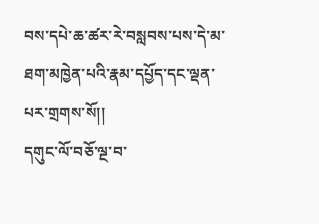བས་དཔེ་ཆ་ཚར་རེ་བསླབས་པས་དེ་མ་ཐག་མཁྱེན་པའི་རྣམ་དཔྱོད་དང་ལྡན་པར་གྲགས་སོ།།
དགུང་ལོ་བཅོ་ལྔ་བ་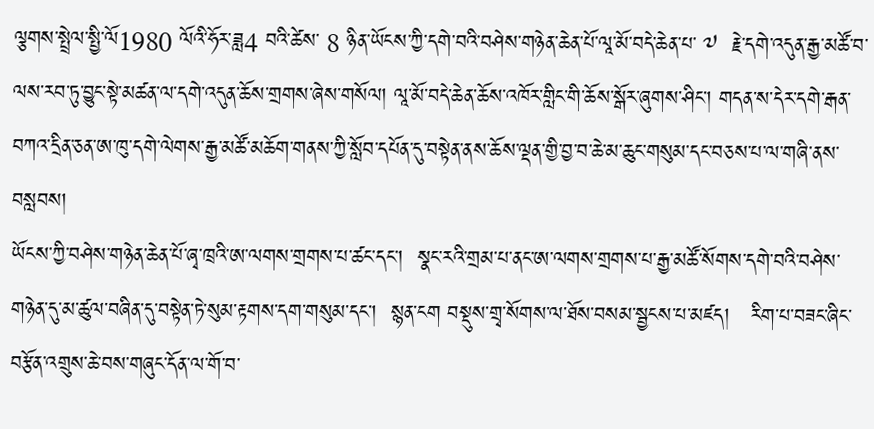ལྕགས་སྤྲེལ་སྤྱི་ལོ1980 ལོའི་ཧོར་ཟླ4 བའི་ཚེས་ 8 ཉིན་ཡོངས་ཀྱི་དགེ་བའི་བཤེས་གཉེན་ཆེན་པོ་ལཱ་མོ་བདེ་ཆེན་པ་ ༧  རྗེ་དགེ་འདུན་རྒྱ་མཚོ་བ་ལས་རབ་ཏུ་བྱུང་སྟེ་མཚན་ལ་དགེ་འདུན་ཆོས་གྲགས་ཞེས་གསོལ། ལཱ་མོ་བདེ་ཆེན་ཆོས་འཁོར་གླིང་གི་ཆོས་སྒོར་ཞུགས་ཤིང་། གདན་ས་དེར་དགེ་རྒན་བཀའ་དྲིན་ཅན་ཨ་ཁུ་དགེ་ལེགས་རྒྱ་མཚོ་མཆོག་གནས་ཀྱི་སློབ་དཔོན་དུ་བསྟེན་ནས་ཆོས་ལྡན་གྱི་བྱ་བ་ཆེ་མ་ཆུང་གསུམ་དང་བཅས་པ་ལ་གཞི་ནས་བསླབས།
ཡོངས་ཀྱི་བཤེས་གཉེན་ཆེན་པོ་ཞྭ་ཁྲའི་ཨ་ལགས་གྲགས་པ་ཚང་དང་།  སྣང་རའི་གྲམ་པ་ནང་ཨ་ལགས་གྲགས་པ་རྒྱ་མཚོ་སོགས་དགེ་བའི་བཤེས་གཉེན་དུ་མ་ཚུལ་བཞིན་དུ་བསྟེན་ཏེ་སུམ་རྟགས་དག་གསུམ་དང་།  སྙན་ངག བསྡུས་གྲྭ་སོགས་ལ་ཐོས་བསམ་སྦྱངས་པ་མཛད།   རིག་པ་བཟང་ཞིང་བརྩོན་འགྲུས་ཆེ་བས་གཞུང་དོན་ལ་གོ་བ་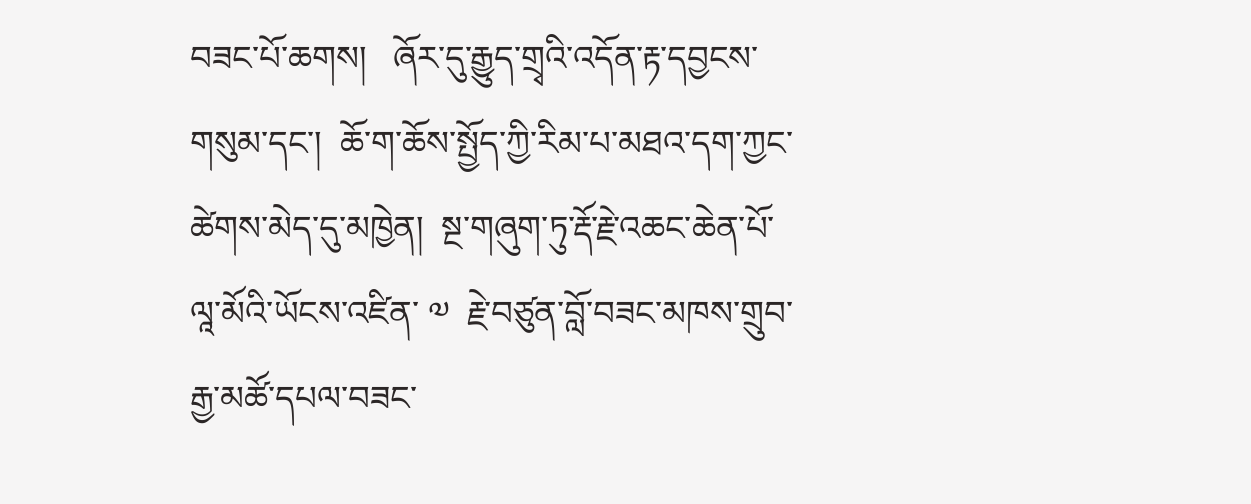བཟང་པོ་ཆགས།   ཞོར་དུ་རྒྱུད་གྲྭའི་འདོན་རྟ་དབྱངས་གསུམ་དང་།  ཆོ་ག་ཆོས་སྤྱོད་ཀྱི་རིམ་པ་མཐའ་དག་ཀྱང་ཚེགས་མེད་དུ་མཁྱེན།  སྔ་གཞུག་ཏུ་རྡོ་རྗེ་འཆང་ཆེན་པོ་ལཱ་མོའི་ཡོངས་འཛིན་ ༧  རྗེ་བཙུན་བློ་བཟང་མཁས་གྲུབ་རྒྱ་མཚོ་དཔལ་བཟང་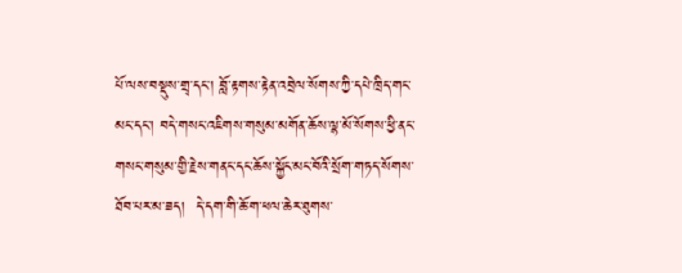པོ་ལས་བསྡུས་གྲྭ་དང་། བློ་རྟགས་རྟེན་འབྲེལ་སོགས་ཀྱི་དཔེ་ཁྲིད་གང་མང་དང་། བདེ་གསང་འཇིགས་གསུམ་མགོན་ཆོས་ལྷ་མོ་སོགས་ཕྱི་ནང་གསང་གསུམ་གྱི་རྗེས་གནང་དང་ཆོས་སྐྱོང་མང་བོའི་སྲོག་གཏད་སོགས་ཐོབ་པར་མ་ཟད།  དེ་དག་གི་ཆོ་ག་ཕལ་ཆེར་ཐུགས་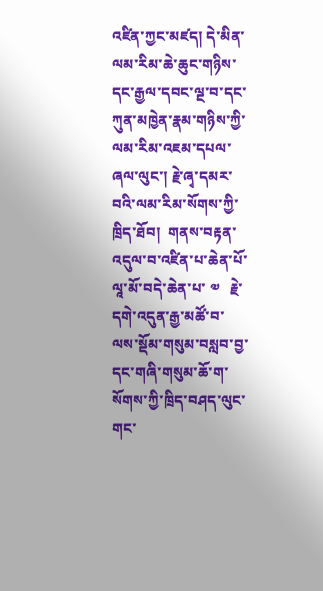འཛིན་ཀྱང་མཛད། དེ་མིན་ལམ་རིམ་ཆེ་ཆུང་གཉིས་དང་རྒྱལ་དབང་ལྔ་བ་དང་ཀུན་མཁྱེན་རྣམ་གཉིས་ཀྱི་ལམ་རིམ་འཇམ་དཔལ་ཞལ་ལུང་། རྗེ་ཞྭ་དམར་བའི་ལམ་རིམ་སོགས་ཀྱི་ཁྲིད་ཐོབ།  གནས་བརྟན་འདུལ་བ་འཛིན་པ་ཆེན་པོ་ལཱ་མོ་བདེ་ཆེན་པ་ ༧   རྗེ་དགེ་འདུན་རྒྱ་མཚོ་བ་ལས་སྡོམ་གསུམ་བསླབ་བྱ་དང་གཞི་གསུམ་ཆོ་ག་སོགས་ཀྱི་ཁྲིད་བཤད་ལུང་གང་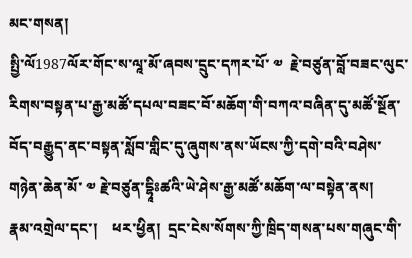མང་གསན།
སྤྱི་ལོ1987ལོར་གོང་ས་ལཱ་མོ་ཞབས་དྲུང་དཀར་པོ་ ༧  རྗེ་བཙུན་བློ་བཟང་ལུང་རིགས་བསྟན་པ་རྒྱ་མཚོ་དཔལ་བཟང་བོ་མཆོག་གི་བཀའ་བཞིན་དུ་མཚོ་སྔོན་བོད་བརྒྱུད་ནང་བསྟན་སློབ་གླིང་དུ་ཞུགས་ནས་ཡོངས་ཀྱི་དགེ་བའི་བཤེས་གཉེན་ཆེན་མོ་ ༧ རྗེ་བཙུན་དྷཱིཿཚའི་ཡེ་ཤེས་རྒྱ་མཚོ་མཆོག་ལ་བསྟེན་ནས།   རྣམ་འགྲེལ་དང་།    ཕར་ཕྱིན།  དྲང་ངེས་སོགས་ཀྱི་ཁྲིད་གསན་པས་གཞུང་གི་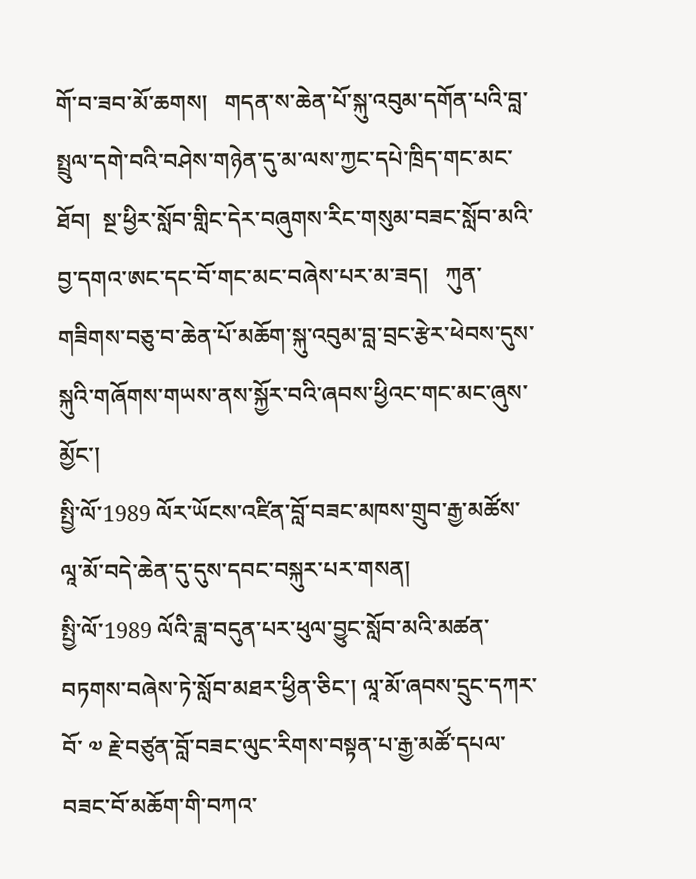གོ་བ་ཟབ་མོ་ཆགས།   གདན་ས་ཆེན་པོ་སྐུ་འབུམ་དགོན་པའི་བླ་སྤྲུལ་དགེ་བའི་བཤེས་གཉེན་དུ་མ་ལས་ཀྱང་དཔེ་ཁྲིད་གང་མང་ཐོབ།  སྔ་ཕྱིར་སློབ་གླིང་དེར་བཞུགས་རིང་གསུམ་བཟང་སློབ་མའི་བྱ་དགའ་ཨང་དང་བོ་གང་མང་བཞེས་པར་མ་ཟད།   ཀུན་གཟིགས་བཅུ་བ་ཆེན་པོ་མཆོག་སྐུ་འབུམ་བླ་བྲང་རྩེར་ཕེབས་དུས་སྐུའི་གཞོགས་གཡས་ནས་སྐྱོར་བའི་ཞབས་ཕྱིའང་གང་མང་ཞུས་མྱོང་།
སྤྱི་ལོ་1989 ལོར་ཡོངས་འཛིན་བློ་བཟང་མཁས་གྲུབ་རྒྱ་མཚོས་ལཱ་མོ་བདེ་ཆེན་དུ་དུས་དབང་བསྐུར་པར་གསན།
སྤྱི་ལོ་1989 ལོའི་ཟླ་བདུན་པར་ཕུལ་བྱུང་སློབ་མའི་མཚན་བཏགས་བཞེས་ཏེ་སློབ་མཐར་ཕྱིན་ཅིང་། ལཱ་མོ་ཞབས་དྲུང་དཀར་བོ་ ༧ རྗེ་བཙུན་བློ་བཟང་ལུང་རིགས་བསྟན་པ་རྒྱ་མཚོ་དཔལ་བཟང་བོ་མཆོག་གི་བཀའ་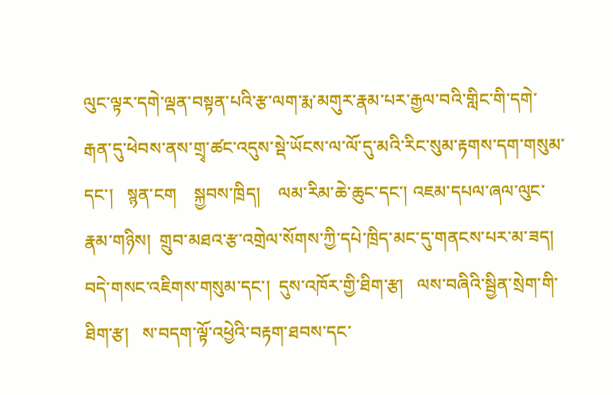ལུང་ལྟར་དགེ་ལྡན་བསྟན་པའི་རྩ་ལག་རྨ་མགུར་རྣམ་པར་རྒྱལ་བའི་གླིང་གི་དགེ་རྒན་དུ་ཕེབས་ནས་གྲྭ་ཚང་འདུས་སྡེ་ཡོངས་ལ་ལོ་དུ་མའི་རིང་སུམ་རྟགས་དག་གསུམ་དང་།   སྙན་ངག    སྐྱབས་ཁྲིད།    ལམ་རིམ་ཆེ་ཆུང་དང་། འཇམ་དཔལ་ཞལ་ལུང་རྣམ་གཉིས།  གྲུབ་མཐའ་རྩ་འགྲེལ་སོགས་ཀྱི་དཔེ་ཁྲིད་མང་དུ་གནངས་པར་མ་ཟད།  བདེ་གསང་འཇིགས་གསུམ་དང་།  དུས་འཁོར་གྱི་ཐིག་རྩ།   ལས་བཞིའི་སྦྱིན་སྲེག་གི་ཐིག་རྩ།   ས་བདག་ལྟོ་འཕྱེའི་བརྟག་ཐབས་དང་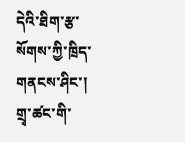དེའི་ཐིག་རྩ་སོགས་ཀྱི་ཁྲིད་གནངས་ཤིང་།    གྲྭ་ཚང་གི་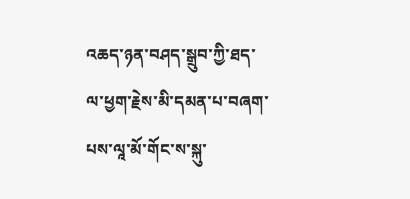འཆད་ཉན་བཤད་སྒྲུབ་ཀྱི་ཐད་ལ་ཕྱག་རྗེས་མི་དམན་པ་བཞག་པས་ལཱ་མོ་གོང་ས་སྐུ་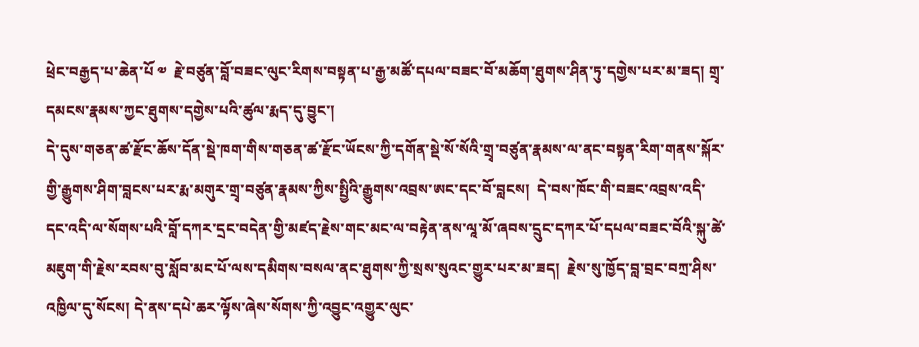ཕྲེང་བརྒྱད་པ་ཆེན་པོ ༧  རྗེ་བཙུན་བློ་བཟང་ལུང་རིགས་བསྟན་པ་རྒྱ་མཚོ་དཔལ་བཟང་བོ་མཆོག་ཐུགས་ཤིན་ཏུ་དགྱེས་པར་མ་ཟད། གྲྭ་དམངས་རྣམས་ཀྱང་ཐུགས་དགྱེས་པའི་ཚུལ་རྨད་དུ་བྱུང་།
དེ་དུས་གཅན་ཚ་རྫོང་ཆོས་དོན་སྡེ་ཁག་གིས་གཅན་ཚ་རྫོང་ཡོངས་ཀྱི་དགོན་སྡེ་སོ་སོའི་གྲྭ་བཙུན་རྣམས་ལ་ནང་བསྟན་རིག་གནས་སྐོར་གྱི་རྒྱུགས་ཤིག་བླངས་པར་རྨ་མགུར་གྲྭ་བཙུན་རྣམས་ཀྱིས་སྤྱིའི་རྒྱུགས་འབྲས་ཨང་དང་བོ་བླངས།  དེ་བས་ཁོང་གི་བཟང་འབྲས་འདི་དང་འདི་ལ་སོགས་པའི་བློ་དཀར་དྲང་བདེན་གྱི་མཛད་རྗེས་གང་མང་ལ་བརྟེན་ནས་ལཱ་མོ་ཞབས་དྲུང་དཀར་པོ་དཔལ་བཟང་བོའི་སྐུ་ཚེ་མཇུག་གི་རྗེས་རབས་བུ་སློབ་མང་པོ་ལས་དམིགས་བསལ་ནང་ཐུགས་ཀྱི་སྲས་སུའང་གྱུར་པར་མ་ཟད།  རྗེས་སུ་ཁྱོད་བླ་བྲང་བཀྲ་ཤིས་འཁྱིལ་དུ་སོངས། དེ་ནས་དཔེ་ཆར་ལྟོས་ཞེས་སོགས་ཀྱི་འབྱུང་འགྱུར་ལུང་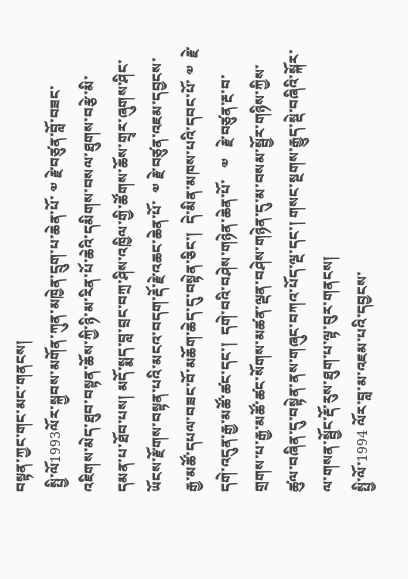བསྟན་ཀྱང་གང་མང་གནངས།
 སྤྱི་ལོ1993ལོར་སྐྱབས་མགོན་ཀུན་མཁྱེན་དྲུག་པ་ཆེན་པོ་ ༧ རྗེ་བཙུན་བློ་བཟང་འཇིགས་མེད་ཐུབ་བསྟན་ཆོས་ཀྱི་ཉི་མ་རིན་པོ་ཆེའི་དམིགས་བསལ་ཐུགས་བརྩེ་མི་དམན་པ་ཐོབ་པས། མདོ་སྨད་བླ་བྲང་བཀྲ་ཤིས་འཁྱིལ་གྱི་ཚོགས་ཆོས་གྲྭར་ཞུགས་ཤིང་ཡོངས་རྫོགས་བསྟན་པའི་མངའ་བདག་རྡོ་རྗེ་འཆང་ཆེན་པོ་  ༧ རྗེ་བཙུན་འཇམ་དབྱངས་རྒྱ་མཚོ་དཔལ་བཟང་བོ་མཆོག་ཆེད་དུ་བསྟེན་ཅིང་།  དེ་མིན་མཁས་པའི་དབང་པོ་ ༧  རྗེ་དགེ་འདུན་རྒྱ་མཚོ་ཚང་དང་།  དགེ་བའི་བཤེས་གཉེན་ཆེན་པོ་   ༧   རྗེ་བཙུན་རྔ་བ་གྲགས་པ་རྒྱ་མཚོ་ཚང་སོགས་མཚན་ལྡན་བཤེས་གཉེན་དུ་མ་བསམ་སྦྱོར་གཉིས་ཀྱིས་ཚུལ་བཞིན་དུ་བསྟེན་ནས་གཞུང་བཀའ་པོད་ལྔ་དང་། གསང་སྔགས་རྒྱུད་སྡེ་བཞིའི་སྐོར་ལ་གསན་སྦྱོང་རྡོ་རུས་ཐུག་པ་ལྟ་བུར་གནངས།
སྤྱི་ལོ་1994 ལོར་བླ་མ་འཇམ་པའི་དབྱངས་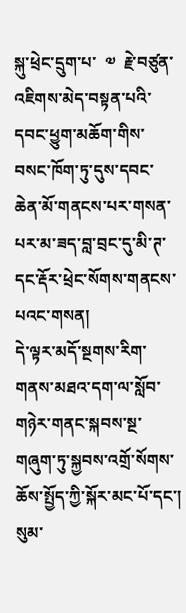སྐུ་ཕྲེང་དྲུག་པ་  ༧  རྗེ་བཙུན་འཇིགས་མེད་བསྟན་པའི་དབང་ཕྱུག་མཆོག་གིས་བསང་ཁོག་ཏུ་དུས་དབང་ཆེན་མོ་གནངས་པར་གསན་པར་མ་ཟད་བླ་བྲང་དུ་མི་ཊ་དང་རྡོར་ཕྲེང་སོགས་གནངས་པའང་གསན།
དེ་ལྟར་མདོ་སྔགས་རིག་གནས་མཐའ་དག་ལ་སློབ་གཉེར་གནང་སྐབས་སྔ་གཞུག་ཏུ་སྐྱབས་འགྲོ་སོགས་ཆོས་སྤྱོད་ཀྱི་སྐོར་མང་པོ་དང་།   སུམ་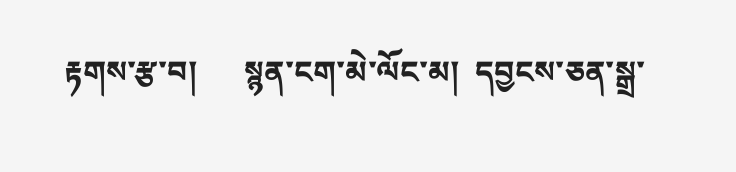རྟགས་རྩ་བ།      སྙན་ངག་མེ་ལོང་མ།  དབྱངས་ཅན་སྒྲ་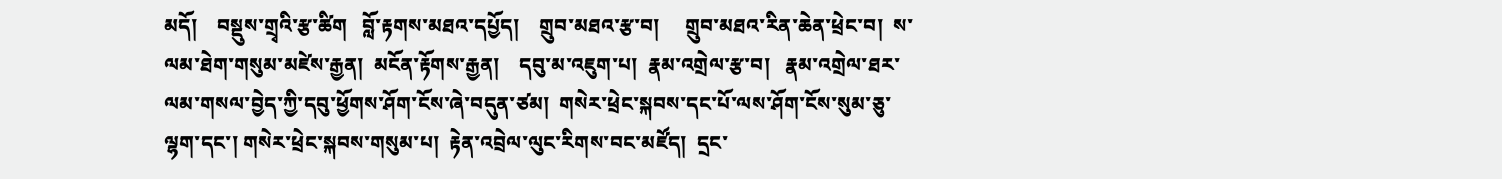མདོ།    བསྡུས་གྲྭའི་རྩ་ཚིག   བློ་རྟགས་མཐའ་དཔྱོད།    གྲུབ་མཐའ་རྩ་བ།     གྲུབ་མཐའ་རིན་ཆེན་ཕྲེང་བ།  ས་ལམ་ཐེག་གསུམ་མཛེས་རྒྱན།  མངོན་རྟོགས་རྒྱན།    དབུ་མ་འཇུག་པ།  རྣམ་འགྲེལ་རྩ་བ།   རྣམ་འགྲེལ་ཐར་ལམ་གསལ་བྱེད་ཀྱི་དབུ་ཕྱོགས་ཤོག་ངོས་ཞེ་བདུན་ཙམ།  གསེར་ཕྲེང་སྐབས་དང་པོ་ལས་ཤོག་ངོས་སུམ་ཅུ་ལྷག་དང་། གསེར་ཕྲེང་སྐབས་གསུམ་པ།  རྟེན་འབྲེལ་ལུང་རིགས་བང་མཛོད།  དྲང་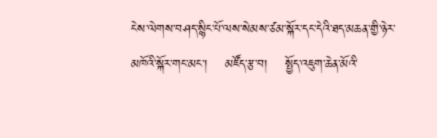ངེས་ལེགས་བཤད་སྙིང་པོ་ལས་སེམས་ཙམ་སྐོར་དང་དེའི་ཐད་མཆན་གྱི་ཉེར་མཁོའི་སྐོར་གང་མང་།    མཛོད་རྩ་བ།    སྤྱོད་འཇུག་ཆེན་མོའི་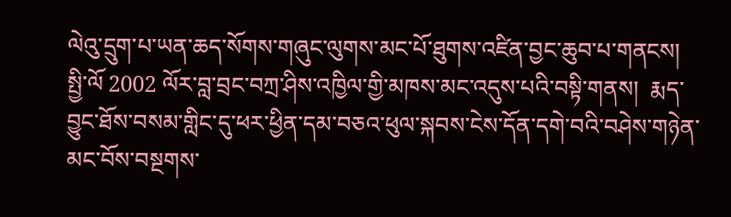ལེའུ་དྲུག་པ་ཡན་ཆད་སོགས་གཞུང་ལུགས་མང་པོ་ཐུགས་འཛིན་བྱང་ཆུབ་པ་གནངས།
སྤྱི་ལོ 2002 ལོར་བླ་བྲང་བཀྲ་ཤིས་འཁྱིལ་གྱི་མཁས་མང་འདུས་པའི་བསྟི་གནས།  རྨད་བྱུང་ཐོས་བསམ་གླིང་དུ་ཕར་ཕྱིན་དམ་བཅའ་ཕུལ་སྐབས་ངེས་དོན་དགེ་བའི་བཤེས་གཉེན་མང་བོས་བསྔགས་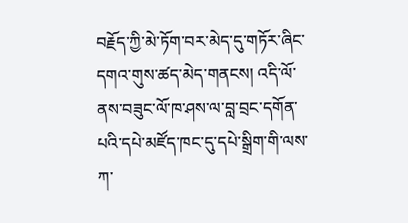བརྗོད་ཀྱི་མེ་ཏོག་བར་མེད་དུ་གཏོར་ཞིང་དགའ་གུས་ཚད་མེད་གནངས། འདི་ལོ་ནས་བཟུང་ལོ་ཁ་ཤས་ལ་བླ་བྲང་དགོན་པའི་དཔེ་མཛོད་ཁང་དུ་དཔེ་སྒྲིག་གི་ལས་ཀ་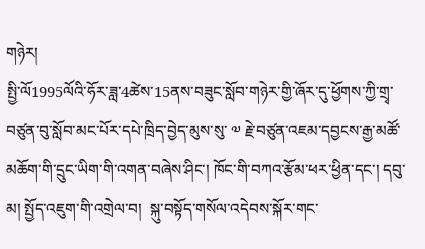གཉེར།
སྤྱི་ལོ1995ལོའི་ཧོར་ཟླ་4ཚེས་15ནས་བཟུང་སློབ་གཉེར་གྱི་ཞོར་དུ་ཕྱོགས་ཀྱི་གྲྭ་བཙུན་བུ་སློབ་མང་པོར་དཔེ་ཁྲིད་བྱེད་མུས་སུ་ ༧ རྗེ་བཙུན་འཇམ་དབྱངས་རྒྱ་མཚོ་མཆོག་གི་དྲུང་ཡིག་གི་འགན་བཞེས་ཤིང་། ཁོང་གི་བཀའ་རྩོམ་ཕར་ཕྱིན་དང་། དབུ་མ། སྤྱོད་འཇུག་གི་འགྲེལ་བ།  སྐུ་བསྟོད་གསོལ་འདེབས་སྐོར་གང་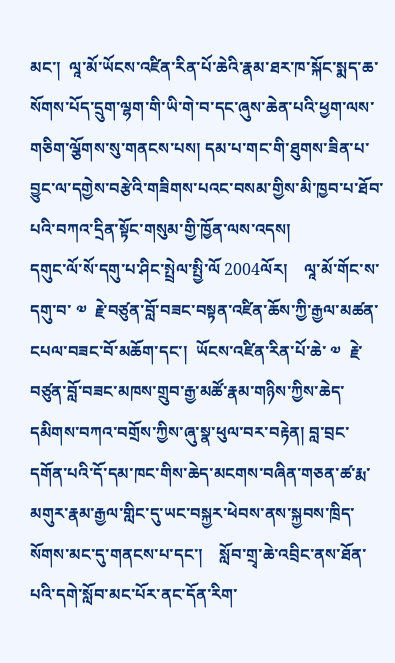མང་།  ལཱ་མོ་ཡོངས་འཛིན་རིན་པོ་ཆེའི་རྣམ་ཐར་ཁ་སྐོང་སྨད་ཆ་སོགས་པོད་དྲུག་ལྷག་གི་ཡི་གེ་བ་དང་ཞུས་ཆེན་པའི་ཕྱག་ལས་གཅིག་ལྕོགས་སུ་གནངས་པས། དམ་པ་གང་གི་ཐུགས་ཟིན་པ་བྱུང་ལ་དགྱེས་བརྩེའི་གཟིགས་པའང་བསམ་གྱིས་མི་ཁྱབ་པ་ཐོབ་པའི་བཀའ་དྲིན་སྟོང་གསུམ་གྱི་ཁྱོན་ལས་འདས།
དགུང་ལོ་སོ་དགུ་པ་ཤིང་སྤྲེལ་སྤྱི་ལོ 2004ལོར།    ལཱ་མོ་གོང་ས་དགུ་བ་ ༧  རྗེ་བཙུན་བློ་བཟང་བསྟན་འཛིན་ཆོས་ཀྱི་རྒྱལ་མཚན་ངཔལ་བཟང་བོ་མཆོག་དང་།  ཡོངས་འཛིན་རིན་པོ་ཆེ་ ༧  རྗེ་བཙུན་བློ་བཟང་མཁས་གྲུབ་རྒྱ་མཚོ་རྣམ་གཉིས་ཀྱིས་ཆེད་དམིགས་བཀའ་བགྲོས་ཀྱིས་ཞུ་སྣ་ཕུལ་བར་བརྟེན། བླ་བྲང་དགོན་པའི་དོ་དམ་ཁང་གིས་ཆེད་མངགས་བཞིན་གཅན་ཚ་རྨ་མགུར་རྣམ་རྒྱལ་གླིང་དུ་ཡང་བསྐྱར་ཕེབས་ནས་སྐྱབས་ཁྲིད་སོགས་མང་དུ་གནངས་པ་དང་།    སློབ་གྲྭ་ཆེ་འབྲིང་ནས་ཐོན་པའི་དགེ་སློབ་མང་པོར་ནང་དོན་རིག་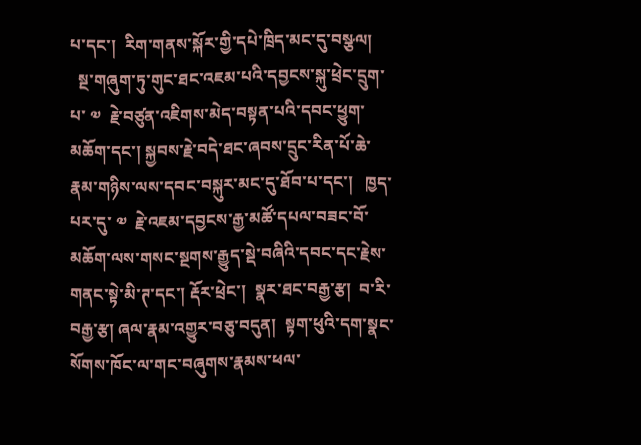པ་དང་།  རིག་གནས་སྐོར་གྱི་དཔེ་ཁྲིད་མང་དུ་བསྩལ།
  སྔ་གཞུག་ཏུ་གུང་ཐང་འཇམ་པའི་དབྱངས་སྐུ་ཕྲེང་དྲུག་པ་ ༧  རྗེ་བཙུན་འཇིགས་མེད་བསྟན་པའི་དབང་ཕྱུག་མཆོག་དང་། སྐྱབས་རྗེ་བདེ་ཐང་ཞབས་དྲུང་རིན་པོ་ཆེ་རྣམ་གཉིས་ལས་དབང་བསྐུར་མང་དུ་ཐོབ་པ་དང་།   ཁྱད་པར་དུ་ ༧  རྗེ་འཇམ་དབྱངས་རྒྱ་མཚོ་དཔལ་བཟང་བོ་མཆོག་ལས་གསང་སྔགས་རྒྱུད་སྡེ་བཞིའི་དབང་དང་རྗེས་གནང་སྟེ་མི་ཊ་དང་། རྡོར་ཕྲེང་།  སྣར་ཐང་བརྒྱ་རྩ།  བ་རི་བརྒྱ་རྩ། ཞལ་རྣམ་འགྱུར་བཅུ་བདུན།  སྟག་ཕུའི་དག་སྣང་སོགས་ཁོང་ལ་གང་བཞུགས་རྣམས་ཕལ་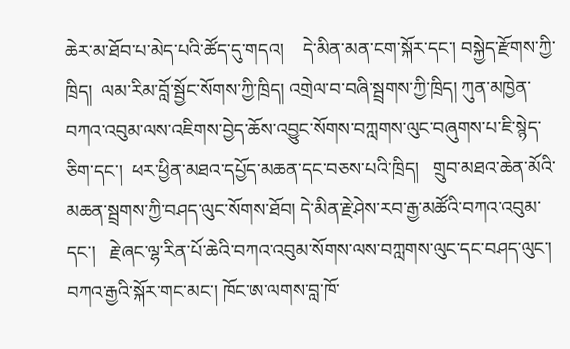ཆེར་མ་ཐོབ་པ་མེད་པའི་ཚོད་དུ་གདའ།    དེ་མིན་མན་ངག་སྐོར་དང་། བསྐྱེད་རྫོགས་ཀྱི་ཁྲིད།  ལམ་རིམ་བློ་སྦྱོང་སོགས་ཀྱི་ཁྲིད། འགྲེལ་བ་བཞི་སྦྲགས་ཀྱི་ཁྲིད། ཀུན་མཁྱེན་བཀའ་འབུམ་ལས་འཇིགས་བྱེད་ཆོས་འབྱུང་སོགས་བཀླགས་ལུང་བཞུགས་པ་ཇི་སྙེད་ཅིག་དང་།  ཕར་ཕྱིན་མཐའ་དཔྱོད་མཆན་དང་བཅས་པའི་ཁྲིད།   གྲུབ་མཐའ་ཆེན་མོའི་མཆན་སྦྲགས་ཀྱི་བཤད་ལུང་སོགས་ཐོབ། དེ་མིན་རྗེ་ཤེས་རབ་རྒྱ་མཚོའི་བཀའ་འབུམ་དང་།   རྗེ་ཞང་ལྷ་རིན་པོ་ཆེའི་བཀའ་འབུམ་སོགས་ལས་བཀླགས་ལུང་དང་བཤད་ལུང་།  བཀའ་རྒྱའི་སྐོར་གང་མང་། ཁོང་ཨ་ལགས་བླ་ཁོ་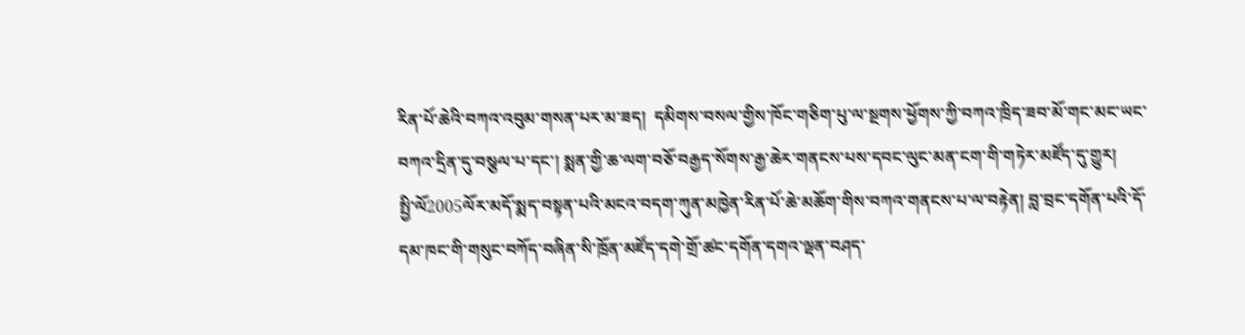རིན་པོ་ཆེའི་བཀའ་འབུམ་གསན་པར་མ་ཟད།  དམིགས་བསལ་གྱིས་ཁོང་གཅིག་པུ་ལ་སྔགས་ཕྱོགས་ཀྱི་བཀའ་ཁྲིད་ཟབ་མོ་གང་མང་ཡང་བཀའ་དྲིན་དུ་བསྩལ་པ་དང་། སྨན་གྱི་ཆ་ལག་བཅོ་བརྒྱད་སོགས་རྒྱ་ཆེར་གནངས་པས་དབང་ལུང་མན་ངག་གི་གཏེར་མཛོད་དུ་གྱུར།
སྤྱི་ལོ2005ལོར་མདོ་སྨད་བསྟན་པའི་མངའ་བདག་ཀུན་མཁྱེན་རིན་པོ་ཆེ་མཆོག་གིས་བཀའ་གནངས་པ་ལ་བརྟེན། བླ་བྲང་དགོན་པའི་དོ་དམ་ཁང་གི་གསུང་བཀོད་བཞིན་སི་ཁྲོན་མཛོད་དགེ་གྲོ་ཚང་དགོན་དགའ་ལྡན་བཤད་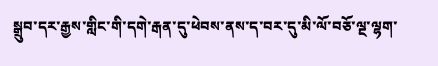སྒྲུབ་དར་རྒྱས་གླིང་གི་དགེ་རྒན་དུ་ཕེབས་ནས་ད་བར་དུ་མི་ལོ་བཅོ་ལྔ་ལྷག་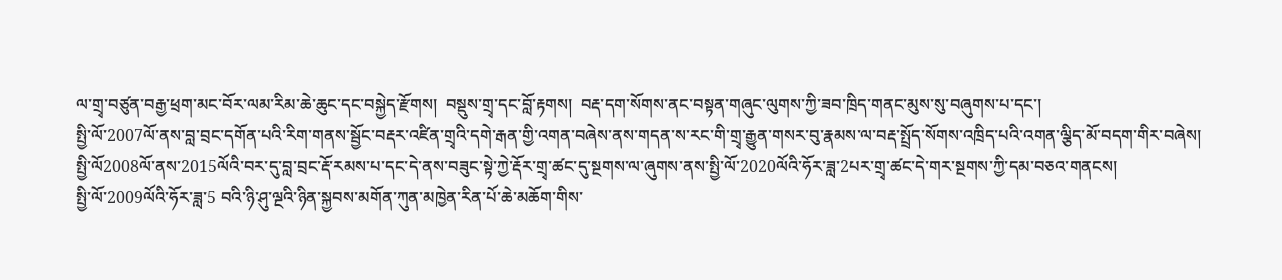ལ་གྲྭ་བཙུན་བརྒྱ་ཕྲག་མང་བོར་ལམ་རིམ་ཆེ་ཆུང་དང་བསྐྱེད་རྫོགས།  བསྡུས་གྲྭ་དང་བློ་རྟགས།  བརྡ་དག་སོགས་ནང་བསྟན་གཞུང་ལུགས་ཀྱི་ཟབ་ཁྲིད་གནང་མུས་སུ་བཞུགས་པ་དང་།
སྤྱི་ལོ་2007ལོ་ནས་བླ་བྲང་དགོན་པའི་རིག་གནས་སྦྱོང་བརྡར་འཛིན་གྲྭའི་དགེ་རྒན་གྱི་འགན་བཞེས་ནས་གདན་ས་རང་གི་གྲྭ་རྒྱུན་གསར་བུ་རྣམས་ལ་བརྡ་སྤྲོད་སོགས་འཁྲིད་པའི་འགན་ལྕིད་མོ་བདག་གིར་བཞེས།
སྤྱི་ལོ2008ལོ་ནས་2015ལོའི་བར་དུ་བླ་བྲང་རྡོ་རམས་པ་དང་དེ་ནས་བཟུང་སྟེ་ཀྱེ་རྡོར་གྲྭ་ཚང་དུ་སྔགས་ལ་ཞུགས་ནས་སྤྱི་ལོ་2020ལོའི་ཧོར་ཟླ་2པར་གྲྭ་ཚང་དེ་གར་སྔགས་ཀྱི་དམ་བཅའ་གནངས།
སྤྱི་ལོ་2009ལོའི་ཧོར་ཟླ་5 བའི་ཉི་ཤུ་ལྔའི་ཉིན་སྐྱབས་མགོན་ཀུན་མཁྱེན་རིན་པོ་ཆེ་མཆོག་གིས་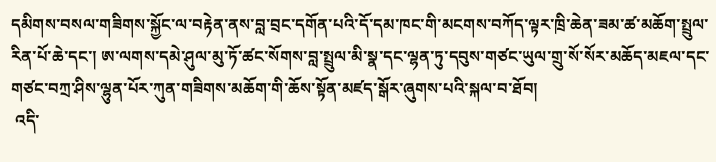དམིགས་བསལ་གཟིགས་སྐྱོང་ལ་བརྟེན་ནས་བླ་བྲང་དགོན་པའི་དོ་དམ་ཁང་གི་མངགས་བཀོད་ལྟར་ཁྲི་ཆེན་ཟམ་ཚ་མཆོག་སྤྲུལ་རིན་པོ་ཆེ་དང་། ཨ་ལགས་དམེ་ཤུལ་མུ་ཏོ་ཚང་སོགས་བླ་སྤྲུལ་མི་སྣ་དང་ལྷན་ཏུ་དབུས་གཙང་ཡུལ་གྲུ་སོ་སོར་མཆོད་མཇལ་དང་གཙང་བཀྲ་ཤིས་ལྷུན་པོར་ཀུན་གཟིགས་མཆོག་གི་ཆོས་སྟོན་མཛད་སྒོར་ཞུགས་པའི་སྐལ་བ་ཐོབ།
 འདི་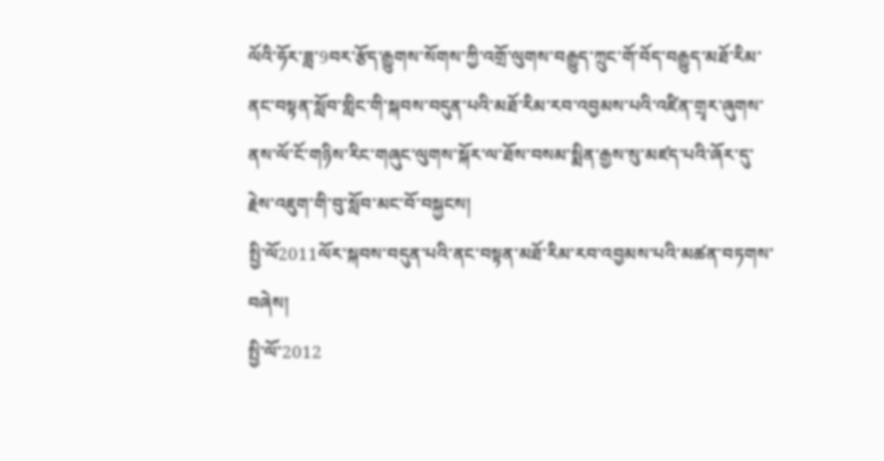ལོའི་ཧོར་ཟླ་9བར་རྩོད་རྒྱུགས་སོགས་ཀྱི་འགྲོ་ལུགས་བརྒྱུད་ཀྲུང་གོ་བོད་བརྒྱུད་མཐོ་རིམ་ནང་བསྟན་སློབ་གླིང་གི་སྐབས་བདུན་པའི་མཐོ་རིམ་རབ་འབྱམས་པའི་འཛིན་གྲྭར་ཞུགས་ནས་ལོ་ངོ་གཉིས་རིང་གཞུང་ལུགས་སྐོར་ལ་ཐོས་བསམ་སྨིན་རྒྱས་སུ་མཛད་པའི་ཞོར་དུ་རྗེས་འཇུག་གི་བུ་སློབ་མང་བོ་བསྐྱངས།
སྤྱི་ལོ2011ལོར་སྐབས་བདུན་པའི་ནང་བསྟན་མཐོ་རིམ་རབ་འབྱམས་པའི་མཚན་བཏགས་བཞེས།
སྤྱི་ལོ་2012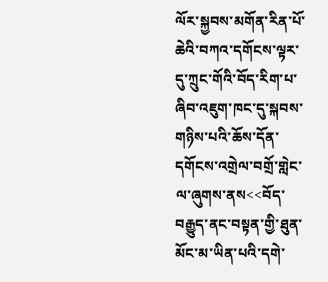ལོར་སྐྱབས་མགོན་རིན་པོ་ཆེའི་བཀའ་དགོངས་ལྟར་དུ་ཀྲུང་གོའི་བོད་རིག་པ་ཞིབ་འཇུག་ཁང་དུ་སྐབས་གཉིས་པའི་ཆོས་དོན་དགོངས་འགྲེལ་བགྲོ་གླེང་ལ་ཞུགས་ནས<<བོད་བརྒྱུད་ནང་བསྟན་གྱི་ཐུན་མོང་མ་ཡིན་པའི་དགེ་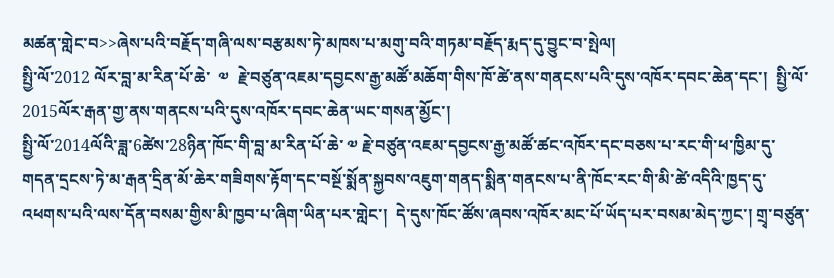མཚན་གླེང་བ>>ཞེས་པའི་བརྗོད་གཞི་ལས་བརྩམས་ཏེ་མཁས་པ་མགུ་བའི་གཏམ་བརྗོད་རྨད་དུ་བྱུང་བ་སྤེལ།
སྤྱི་ལོ་2012 ལོར་བླ་མ་རིན་པོ་ཆེ་  ༧  རྗེ་བཙུན་འཇམ་དབྱངས་རྒྱ་མཚོ་མཆོག་གིས་ཁོ་ཚེ་ནས་གནངས་པའི་དུས་འཁོར་དབང་ཆེན་དང་།  སྤྱི་ལོ་2015ལོར་རྒན་གྱ་ནས་གནངས་པའི་དུས་འཁོར་དབང་ཆེན་ཡང་གསན་མྱོང་།
སྤྱི་ལོ་2014ལོའི་ཟླ་6ཚེས་28ཉིན་ཁོང་གི་བླ་མ་རིན་པོ་ཆེ་ ༧ རྗེ་བཙུན་འཇམ་དབྱངས་རྒྱ་མཚོ་ཚང་འཁོར་དང་བཅས་པ་རང་གི་ཕ་ཁྱིམ་དུ་གདན་དྲངས་ཏེ་མ་རྒན་དྲིན་མོ་ཆེར་གཟིགས་རྟོག་དང་བསྔོ་སྨོན་སྐྱབས་འཇུག་གནད་སྨིན་གནངས་པ་ནི་ཁོང་རང་གི་མི་ཚེ་འདིའི་ཁྱད་དུ་འཕགས་པའི་ལས་དོན་བསམ་གྱིས་མི་ཁྱབ་པ་ཞིག་ཡིན་པར་གླེང་།  དེ་དུས་ཁོང་ཚོས་ཞབས་འཁོར་མང་པོ་ཡོད་པར་བསམ་མེད་ཀྱང་། གྲྭ་བཙུན་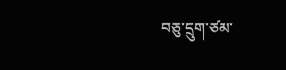བཅུ་དྲུག་ཙམ་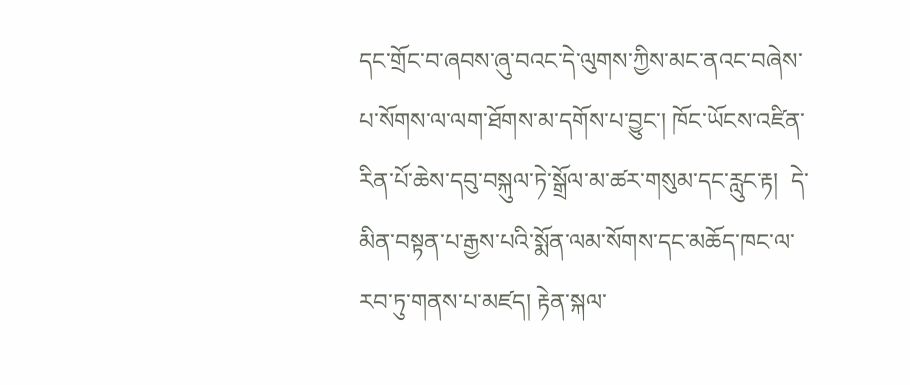དང་གྲོང་བ་ཞབས་ཞུ་བའང་དེ་ལུགས་ཀྱིས་མང་ནའང་བཞེས་པ་སོགས་ལ་ལག་ཐོགས་མ་དགོས་པ་བྱུང་། ཁོང་ཡོངས་འཛིན་རིན་པོ་ཆེས་དབུ་བསྐུལ་ཏེ་སྒྲོལ་མ་ཚར་གསུམ་དང་རླུང་རྟ།  དེ་མིན་བསྟན་པ་རྒྱས་པའི་སྨོན་ལམ་སོགས་དང་མཆོད་ཁང་ལ་རབ་ཏུ་གནས་པ་མཛད། རྟེན་སྐལ་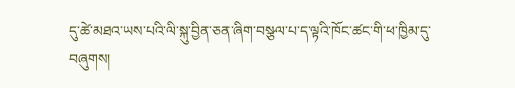དུ་ཚེ་མཐའ་ཡས་པའི་ལི་སྐུ་བྱིན་ཅན་ཞིག་བསྩལ་པ་ད་ལྟའི་ཁོང་ཚང་གི་ཕ་ཁྱིམ་དུ་བཞུགས།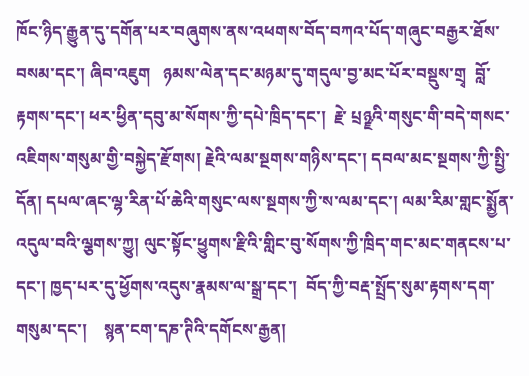ཁོང་ཉིད་རྒྱུན་དུ་དགོན་པར་བཞུགས་ནས་འཕགས་བོད་བཀའ་པོད་གཞུང་བརྒྱར་ཐོས་བསམ་དང་། ཞིབ་འཇུག   ཉམས་ལེན་དང་མཉམ་དུ་གདུལ་བྱ་མང་པོར་བསྡུས་གྲྭ  བློ་རྟགས་དང་། ཕར་ཕྱིན་དབུ་མ་སོགས་ཀྱི་དཔེ་ཁྲིད་དང་།  རྗེ་ པྲཉྫའི་གསུང་གི་བདེ་གསང་འཇིགས་གསུམ་གྱི་བསྐྱེད་རྫོགས། རྗེའི་ལམ་སྔགས་གཉིས་དང་། དབལ་མང་སྔགས་ཀྱི་སྤྱི་དོན། དཔལ་ཞང་ལྷ་རིན་པོ་ཆེའི་གསུང་ལས་སྔགས་ཀྱི་ས་ལམ་དང་། ལམ་རིམ་གླང་སྨྱོན་འདུལ་བའི་ལྕགས་ཀྱུ། ལུང་སྟོང་ཕྱུགས་རྫིའི་གླིང་བུ་སོགས་ཀྱི་ཁྲིད་གང་མང་གནངས་པ་དང་། ཁྱད་པར་དུ་ཕྱོགས་འདུས་རྣམས་ལ་སྒྲ་དང་།  བོད་ཀྱི་བརྡ་སྤྲོད་སུམ་རྟགས་དག་གསུམ་དང་།    སྙན་ངག་དཎ་ཊིའི་དགོངས་རྒྱན།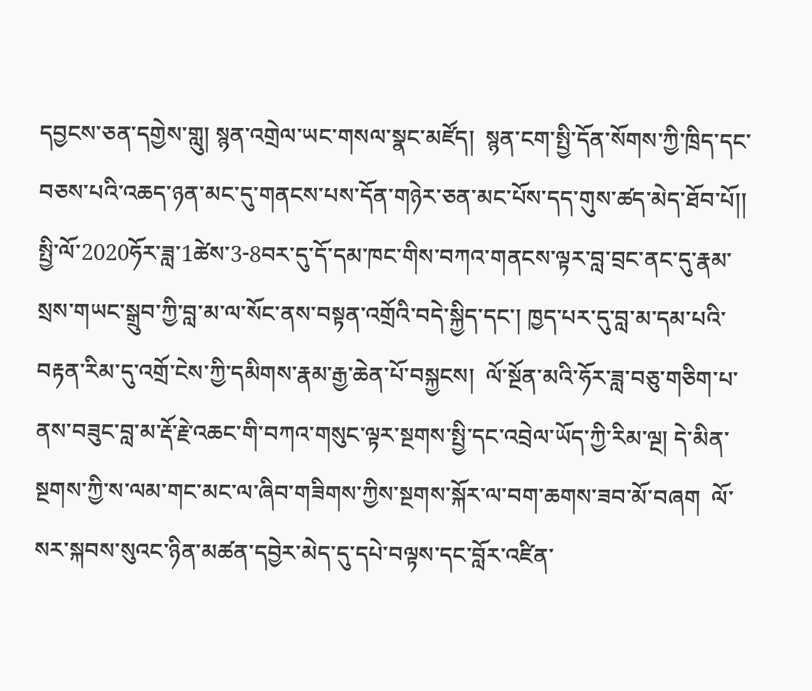དབྱངས་ཅན་དགྱེས་གླུ། སྙན་འགྲེལ་ཡང་གསལ་སྣང་མཛོད།  སྙན་ངག་སྤྱི་དོན་སོགས་ཀྱི་ཁྲིད་དང་བཅས་པའི་འཆད་ཉན་མང་དུ་གནངས་པས་དོན་གཉེར་ཅན་མང་པོས་དད་གུས་ཚད་མེད་ཐོབ་པོ།།
སྤྱི་ལོ་2020ཧོར་ཟླ་1ཚེས་3-8བར་དུ་དོ་དམ་ཁང་གིས་བཀའ་གནངས་ལྟར་བླ་བྲང་ནང་དུ་རྣམ་སྲས་གཡང་སྒྲུབ་ཀྱི་བླ་མ་ལ་སོང་ནས་བསྟན་འགྲོའི་བདེ་སྐྱིད་དང་། ཁྱད་པར་དུ་བླ་མ་དམ་པའི་བརྟན་རིམ་དུ་འགྲོ་ངེས་ཀྱི་དམིགས་རྣམ་རྒྱ་ཆེན་པོ་བསྐྱངས།  ལོ་སྔོན་མའི་ཧོར་ཟླ་བཅུ་གཅིག་པ་ནས་བཟུང་བླ་མ་རྡོ་རྗེ་འཆང་གི་བཀའ་གསུང་ལྟར་སྔགས་སྤྱི་དང་འབྲེལ་ཡོད་ཀྱི་རིམ་ལྔ། དེ་མིན་སྔགས་ཀྱི་ས་ལམ་གང་མང་ལ་ཞིབ་གཟིགས་ཀྱིས་སྔགས་སྐོར་ལ་བག་ཆགས་ཟབ་མོ་བཞག  ལོ་སར་སྐབས་སུའང་ཉིན་མཚན་དབྱེར་མེད་དུ་དཔེ་བལྟས་དང་བློར་འཛིན་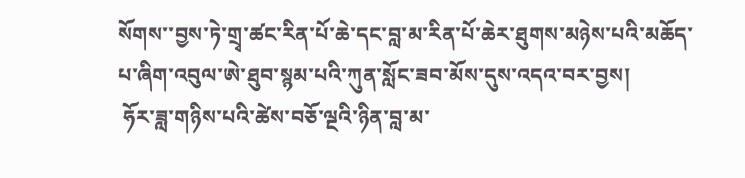སོགས་་བྱས་ཏེ་གྲྭ་ཚང་རིན་པོ་ཆེ་དང་བླ་མ་རིན་པོ་ཆེར་ཐུགས་མཉེས་པའི་མཆོད་པ་ཞིག་འབུལ་ཨེ་ཐུབ་སྙམ་པའི་ཀུན་སློང་ཟབ་མོས་དུས་འདའ་བར་བྱས།
 ཧོར་ཟླ་གཉིས་པའི་ཚེས་བཅོ་ལྔའི་ཉིན་བླ་མ་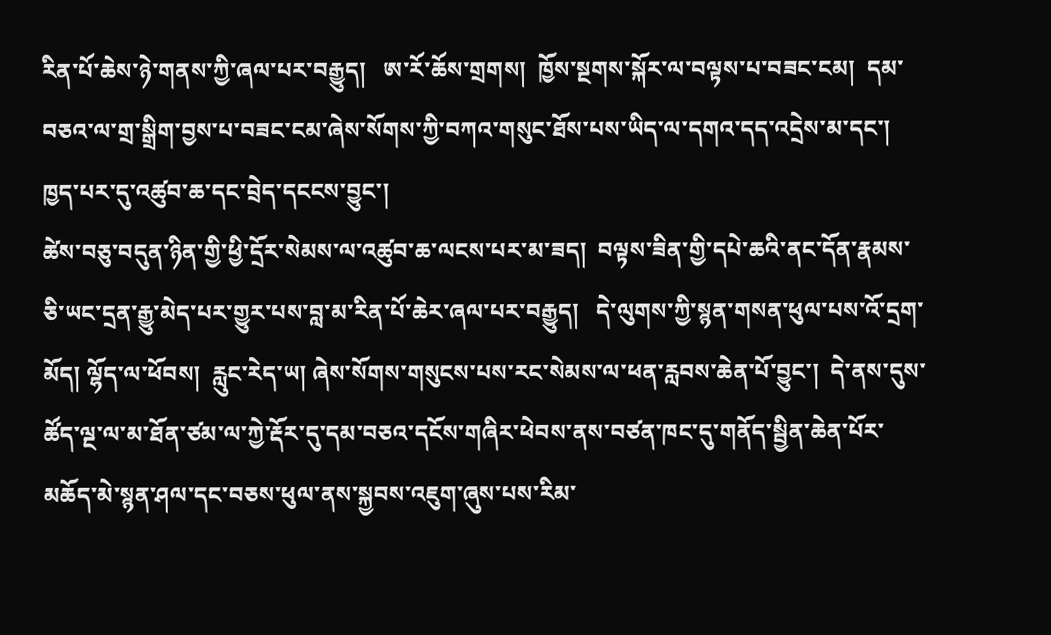རིན་པོ་ཆེས་ཉེ་གནས་ཀྱི་ཞལ་པར་བརྒྱུད།   ཨ་རོ་ཆོས་གྲགས།  ཁྱོས་སྔགས་སྐོར་ལ་བལྟས་པ་བཟང་ངམ།  དམ་བཅའ་ལ་གྲ་སྒྲིག་བྱས་པ་བཟང་ངམ་ཞེས་སོགས་ཀྱི་བཀའ་གསུང་ཐོས་པས་ཡིད་ལ་དགའ་དད་འདྲེས་མ་དང་།  ཁྱད་པར་དུ་འཚུབ་ཆ་དང་བྲེད་དངངས་བྱུང་།
ཚེས་བཅུ་བདུན་ཉིན་གྱི་ཕྱི་དྲོར་སེམས་ལ་འཚུབ་ཆ་ལངས་པར་མ་ཟད།  བལྟས་ཟིན་གྱི་དཔེ་ཆའི་ནང་དོན་རྣམས་ཅི་ཡང་དྲན་རྒྱུ་མེད་པར་གྱུར་པས་བླ་མ་རིན་པོ་ཆེར་ཞལ་པར་བརྒྱུད།   དེ་ལུགས་ཀྱི་སྙན་གསན་ཕུལ་པས་འོ་དྲག་མོད། ལྷོད་ལ་ཕོབས།  རླུང་རེད་ཡ། ཞེས་སོགས་གསུངས་པས་རང་སེམས་ལ་ཕན་རླབས་ཆེན་པོ་བྱུང་།  དེ་ནས་དུས་ཚོད་ལྔ་ལ་མ་ཐོན་ཙམ་ལ་ཀྱེ་རྡོར་དུ་དམ་བཅའ་དངོས་གཞིར་ཕེབས་ནས་བཙན་ཁང་དུ་གནོད་སྦྱིན་ཆེན་པོར་མཆོད་མེ་སྙན་ཤལ་དང་བཅས་ཕུལ་ནས་སྐྱབས་འཇུག་ཞུས་པས་རིམ་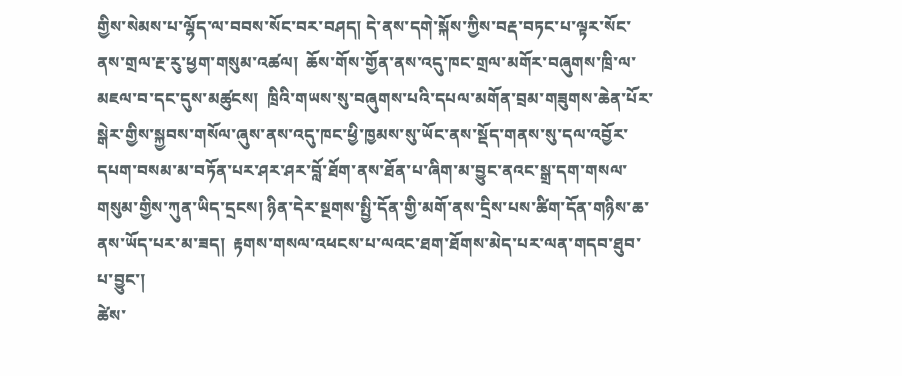གྱིས་སེམས་པ་ལྷོད་ལ་བབས་སོང་བར་བཤད། དེ་ནས་དགེ་སྐོས་ཀྱིས་བརྡ་བཏང་པ་ལྟར་སོང་ནས་གྲལ་རྔ་རུ་ཕྱག་གསུམ་འཚལ།  ཆོས་གོས་གྱོན་ནས་འདུ་ཁང་གྲལ་མགོར་བཞུགས་ཁྲི་ལ་མཇལ་བ་དང་དུས་མཚུངས།  ཁྲིའི་གཡས་སུ་བཞུགས་པའི་དཔལ་མགོན་བྲམ་གཟུགས་ཆེན་པོར་སྒེར་གྱིས་སྐྱབས་གསོལ་ཞུས་ནས་འདུ་ཁང་ཕྱི་ཁྱམས་སུ་ཡོང་ནས་སྡོད་གནས་སུ་དལ་འབྱོར་དཔག་བསམ་མ་བཏོན་པར་ཤར་ཤར་བློ་ཐོག་ནས་ཐོན་པ་ཞིག་མ་བྱུང་ནའང་སྒྲ་དག་གསལ་གསུམ་གྱིས་ཀུན་ཡིད་དྲངས། ཉིན་དེར་སྔགས་སྤྱི་དོན་གྱི་མགོ་ནས་དྲིས་པས་ཚིག་དོན་གཉིས་ཆ་ནས་ཡོད་པར་མ་ཟད།  རྟགས་གསལ་འཕངས་པ་ལའང་ཐག་ཐོགས་མེད་པར་ལན་གདབ་ཐུབ་པ་བྱུང་།
ཚེས་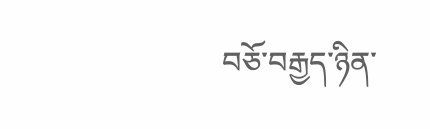བཅོ་བརྒྱད་ཉིན་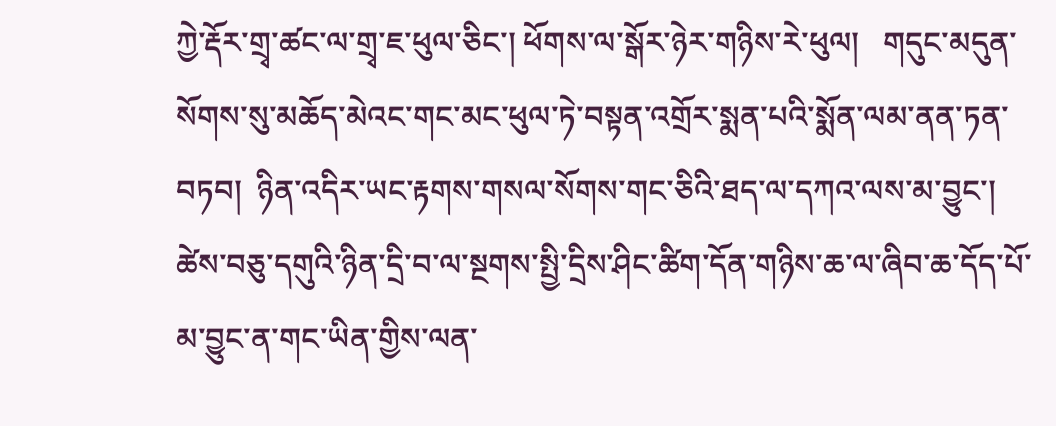ཀྱེ་རྡོར་གྲྭ་ཚང་ལ་གྲྭ་ཇ་ཕུལ་ཅིང་། ཕོགས་ལ་སྒོར་ཉེར་གཉིས་རེ་ཕུལ།   གདུང་མདུན་སོགས་སུ་མཆོད་མེའང་གང་མང་ཕུལ་ཏེ་བསྟན་འགྲོར་སྨན་པའི་སྨོན་ལམ་ནན་ཏན་བཏབ།  ཉིན་འདིར་ཡང་རྟགས་གསལ་སོགས་གང་ཅིའི་ཐད་ལ་དཀའ་ལས་མ་བྱུང་།
ཚེས་བཅུ་དགུའི་ཉིན་དྲི་བ་ལ་སྔགས་སྤྱི་དྲིས་ཤིང་ཚིག་དོན་གཉིས་ཆ་ལ་ཞིབ་ཆ་དོད་པོ་མ་བྱུང་ན་གང་ཡིན་གྱིས་ལན་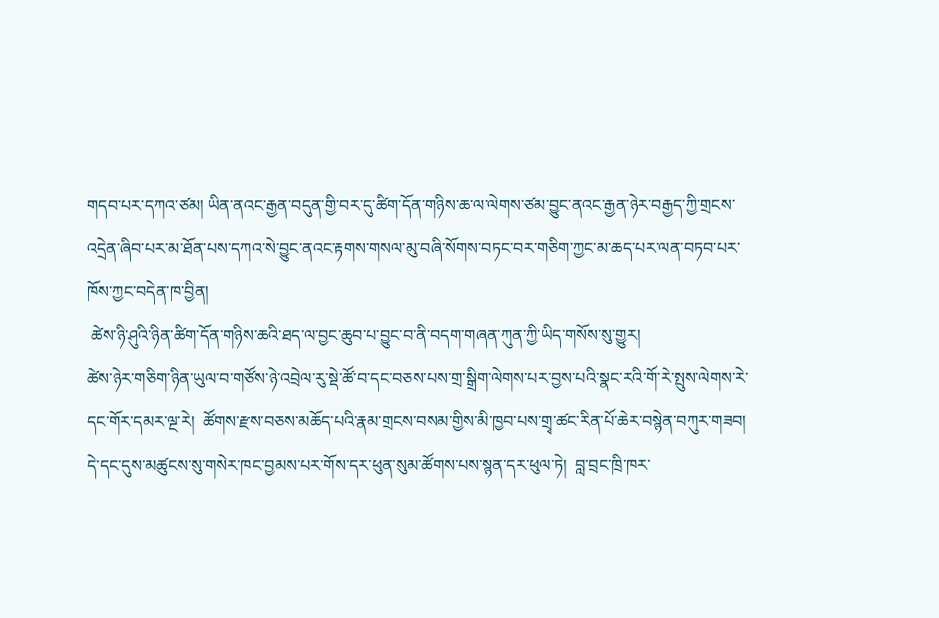གདབ་པར་དཀའ་ཙམ། ཡིན་ནའང་རྒྱན་བདུན་གྱི་བར་དུ་ཚིག་དོན་གཉིས་ཆ་ལ་ལེགས་ཙམ་བྱུང་ནའང་རྒྱན་ཉེར་བརྒྱད་ཀྱི་གྲངས་འདྲེན་ཞིབ་པར་མ་ཐོན་པས་དཀའ་སེ་བྱུང་ནའང་རྟགས་གསལ་མུ་བཞི་སོགས་བཏང་བར་གཅིག་ཀྱང་མ་ཆད་པར་ལན་བཏབ་པར་ཁོས་ཀྱང་བདེན་ཁ་བྱིན།
 ཚེས་ཉི་ཤུའི་ཉིན་ཚིག་དོན་གཉིས་ཆའི་ཐད་ལ་བྱང་ཆུབ་པ་བྱུང་བ་ནི་བདག་གཞན་ཀུན་ཀྱི་ཡིད་གསོས་སུ་གྱུར།
ཚེས་ཉེར་གཅིག་ཉིན་ཡུལ་བ་གཙོས་ཉེ་འབྲེལ་རུ་སྡེ་ཚོ་བ་དང་བཅས་པས་གྲ་སྒྲིག་ལེགས་པར་བྱས་པའི་སྣང་རའི་གོ་རེ་སྤུས་ལེགས་རེ་དང་གོར་དམར་ལྔ་རེ།  ཚོགས་རྫས་བཅས་མཆོད་པའི་རྣམ་གྲངས་བསམ་གྱིས་མི་ཁྱབ་པས་གྲྭ་ཚང་རིན་པོ་ཆེར་བསྙེན་བཀུར་གཟབ། དེ་དང་དུས་མཚུངས་སུ་གསེར་ཁང་བྱམས་པར་གོས་དར་ཕུན་སུམ་ཚོགས་པས་སྙན་དར་ཕུལ་ཏེ།  བླ་བྲང་ཁྲི་ཁར་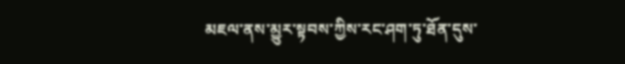མཇལ་ནས་མྱུར་སྟབས་ཀྱིས་རང་ཤག་ཏུ་ཐོན་དུས་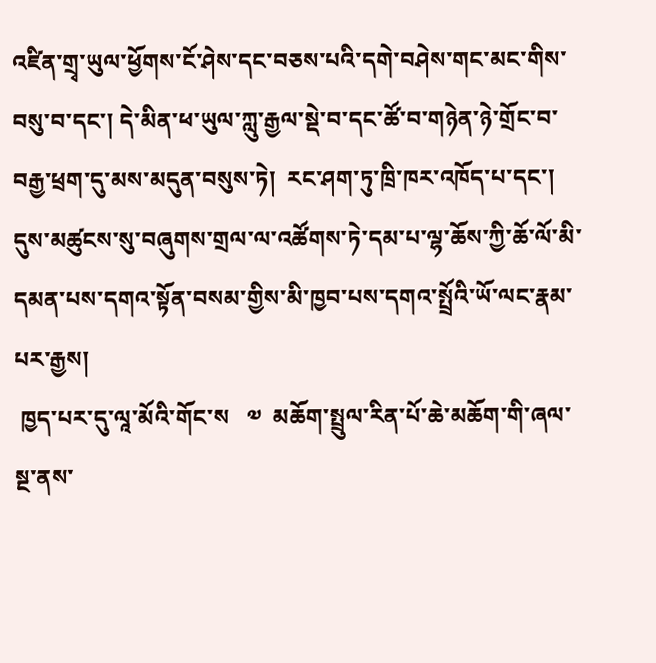འཛིན་གྲྭ་ཡུལ་ཕྱོགས་ངོ་ཤེས་དང་བཅས་པའི་དགེ་བཤེས་གང་མང་གིས་བསུ་བ་དང་། དེ་མིན་ཕ་ཡུལ་ཀླུ་རྒྱལ་སྡེ་བ་དང་ཚོ་བ་གཉེན་ཉེ་གྲོང་བ་བརྒྱ་ཕྲག་དུ་མས་མདུན་བསུས་ཏེ།  རང་ཤག་ཏུ་ཁྲི་ཁར་འཁོད་པ་དང་།   དུས་མཚུངས་སུ་བཞུགས་གྲལ་ལ་འཚོགས་ཏེ་དམ་པ་ལྷ་ཆོས་ཀྱི་ཆོ་ལོ་མི་དམན་པས་དགའ་སྟོན་བསམ་གྱིས་མི་ཁྱབ་པས་དགའ་སྤྲོའི་ཡོ་ལང་རྣམ་པར་རྒྱས།
 ཁྱད་པར་དུ་ལཱ་མོའི་གོང་ས   ༧  མཆོག་སྤྲུལ་རིན་པོ་ཆེ་མཆོག་གི་ཞལ་སྔ་ནས་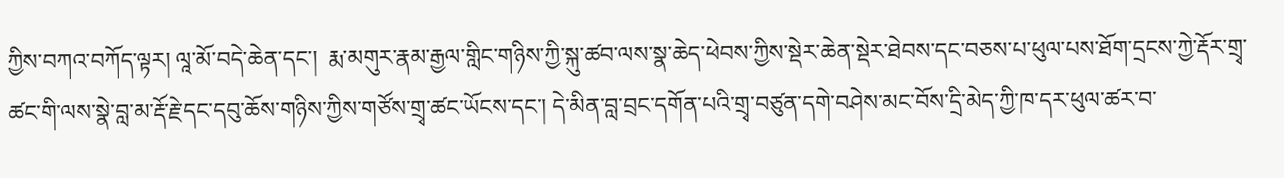ཀྱིས་བཀའ་བཀོད་ལྟར། ལཱ་མོ་བདེ་ཆེན་དང་།  རྨ་མགུར་རྣམ་རྒྱལ་གླིང་གཉིས་ཀྱི་སྐུ་ཚབ་ལས་སྣ་ཆེད་ཕེབས་ཀྱིས་སྡེར་ཆེན་སྡེར་ཐེབས་དང་བཅས་པ་ཕུལ་པས་ཐོག་དྲངས་ཀྱེ་རྡོར་གྲྭ་ཚང་གི་ལས་སྣེ་བླ་མ་རྡོ་རྗེ་དང་དབུ་ཆོས་གཉིས་ཀྱིས་གཙོས་གྲྭ་ཚང་ཡོངས་དང་། དེ་མིན་བླ་བྲང་དགོན་པའི་གྲྭ་བཙུན་དགེ་བཤེས་མང་བོས་དྲི་མེད་ཀྱི་ཁ་དར་ཕུལ་ཚར་བ་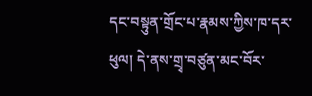དང་བསྟུན་གྲོང་པ་རྣམས་ཀྱིས་ཁ་དར་ཕུལ། དེ་ནས་གྲྭ་བཙུན་མང་བོར་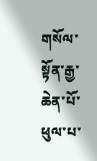གསོལ་སྟོན་རྒྱ་ཆེན་པོ་ཕུལ་པ་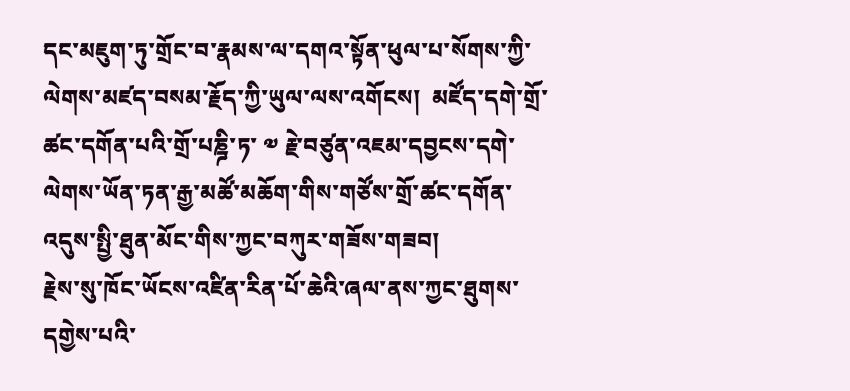དང་མཇུག་ཏུ་གྲོང་བ་རྣམས་ལ་དགའ་སྟོན་ཕུལ་པ་སོགས་ཀྱི་ལེགས་མཛད་བསམ་རྗོད་ཀྱི་ཡུལ་ལས་འགོངས།  མཛོད་དགེ་གྲོ་ཚང་དགོན་པའི་གྲོ་པཎྜི་ཏ་ ༧ རྗེ་བཙུན་འཇམ་དབྱངས་དགེ་ལེགས་ཡོན་ཏན་རྒྱ་མཚོ་མཆོག་གིས་གཙོས་གྲོ་ཚང་དགོན་འདུས་སྤྱི་ཐུན་མོང་གིས་ཀྱང་བཀུར་གཟོས་གཟབ།
རྗེས་སུ་ཁོང་ཡོངས་འཛིན་རིན་པོ་ཆེའི་ཞལ་ནས་ཀྱང་ཐུགས་དགྱེས་པའི་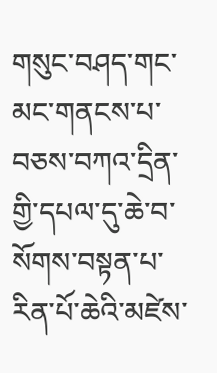གསུང་བཤད་གང་མང་གནངས་པ་བཅས་བཀའ་དྲིན་གྱི་དཔལ་དུ་ཆེ་བ་སོགས་བསྟན་པ་རིན་པོ་ཆེའི་མཛེས་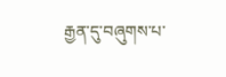རྒྱན་དུ་བཞུགས་པ་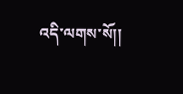འདི་ལགས་སོ།།